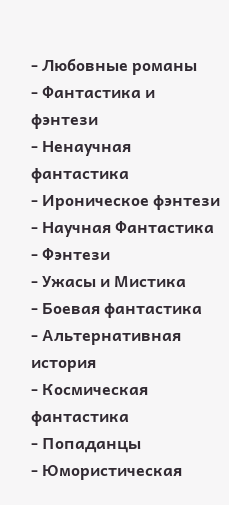- Любовные романы
- Фантастика и фэнтези
- Ненаучная фантастика
- Ироническое фэнтези
- Научная Фантастика
- Фэнтези
- Ужасы и Мистика
- Боевая фантастика
- Альтернативная история
- Космическая фантастика
- Попаданцы
- Юмористическая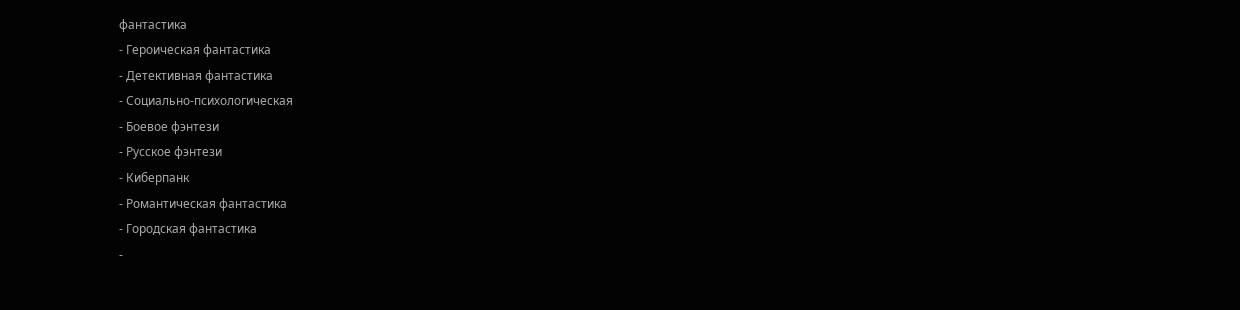фантастика
- Героическая фантастика
- Детективная фантастика
- Социально-психологическая
- Боевое фэнтези
- Русское фэнтези
- Киберпанк
- Романтическая фантастика
- Городская фантастика
-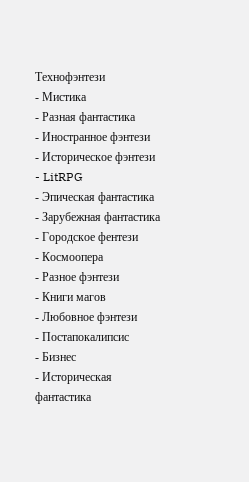Технофэнтези
- Мистика
- Разная фантастика
- Иностранное фэнтези
- Историческое фэнтези
- LitRPG
- Эпическая фантастика
- Зарубежная фантастика
- Городское фентези
- Космоопера
- Разное фэнтези
- Книги магов
- Любовное фэнтези
- Постапокалипсис
- Бизнес
- Историческая фантастика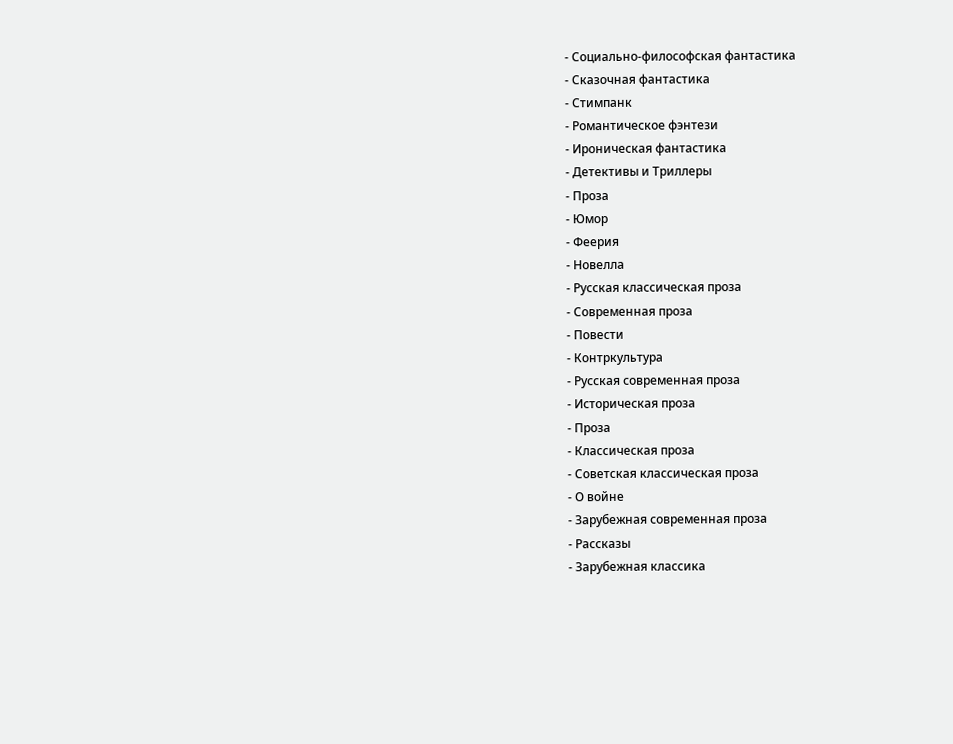- Социально-философская фантастика
- Сказочная фантастика
- Стимпанк
- Романтическое фэнтези
- Ироническая фантастика
- Детективы и Триллеры
- Проза
- Юмор
- Феерия
- Новелла
- Русская классическая проза
- Современная проза
- Повести
- Контркультура
- Русская современная проза
- Историческая проза
- Проза
- Классическая проза
- Советская классическая проза
- О войне
- Зарубежная современная проза
- Рассказы
- Зарубежная классика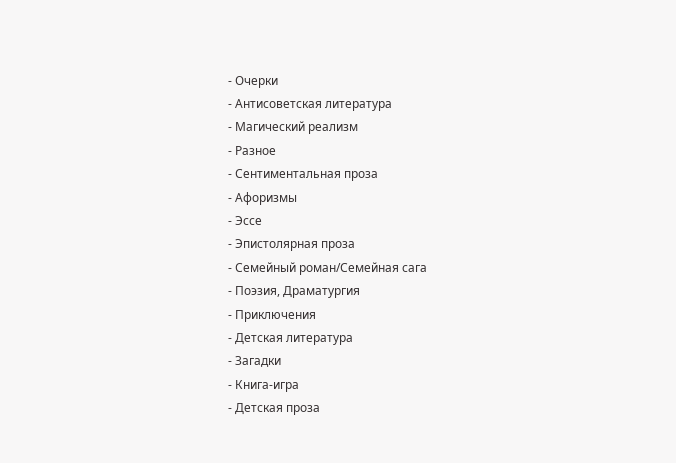- Очерки
- Антисоветская литература
- Магический реализм
- Разное
- Сентиментальная проза
- Афоризмы
- Эссе
- Эпистолярная проза
- Семейный роман/Семейная сага
- Поэзия, Драматургия
- Приключения
- Детская литература
- Загадки
- Книга-игра
- Детская проза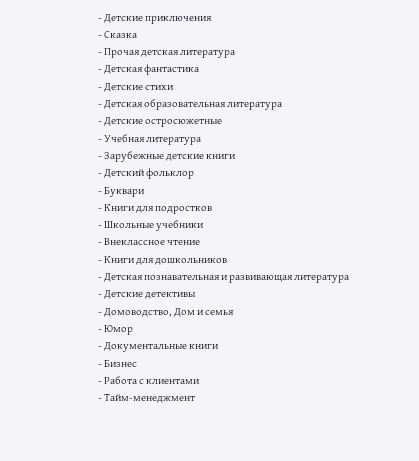- Детские приключения
- Сказка
- Прочая детская литература
- Детская фантастика
- Детские стихи
- Детская образовательная литература
- Детские остросюжетные
- Учебная литература
- Зарубежные детские книги
- Детский фольклор
- Буквари
- Книги для подростков
- Школьные учебники
- Внеклассное чтение
- Книги для дошкольников
- Детская познавательная и развивающая литература
- Детские детективы
- Домоводство, Дом и семья
- Юмор
- Документальные книги
- Бизнес
- Работа с клиентами
- Тайм-менеджмент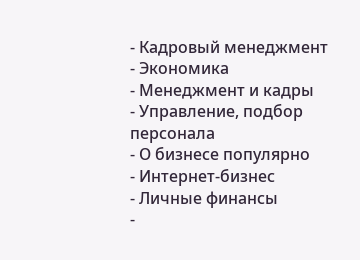- Кадровый менеджмент
- Экономика
- Менеджмент и кадры
- Управление, подбор персонала
- О бизнесе популярно
- Интернет-бизнес
- Личные финансы
-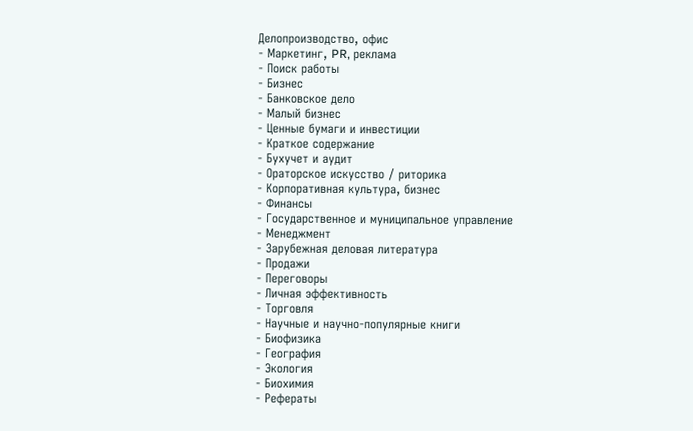Делопроизводство, офис
- Маркетинг, PR, реклама
- Поиск работы
- Бизнес
- Банковское дело
- Малый бизнес
- Ценные бумаги и инвестиции
- Краткое содержание
- Бухучет и аудит
- Ораторское искусство / риторика
- Корпоративная культура, бизнес
- Финансы
- Государственное и муниципальное управление
- Менеджмент
- Зарубежная деловая литература
- Продажи
- Переговоры
- Личная эффективность
- Торговля
- Научные и научно-популярные книги
- Биофизика
- География
- Экология
- Биохимия
- Рефераты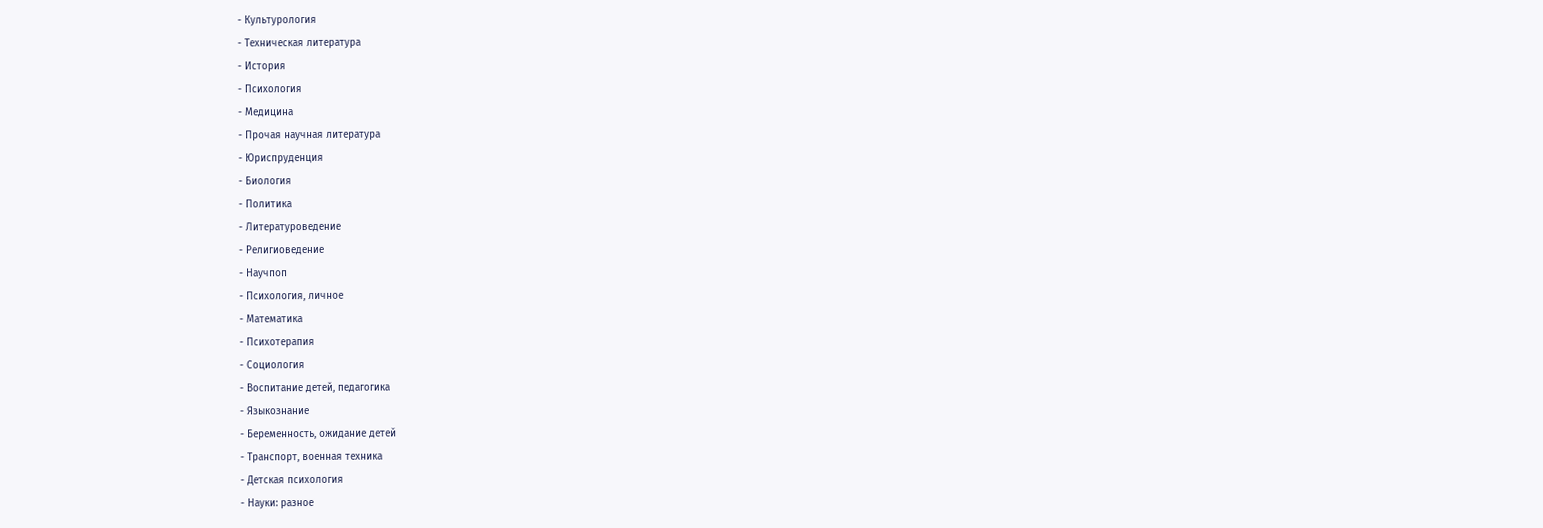- Культурология
- Техническая литература
- История
- Психология
- Медицина
- Прочая научная литература
- Юриспруденция
- Биология
- Политика
- Литературоведение
- Религиоведение
- Научпоп
- Психология, личное
- Математика
- Психотерапия
- Социология
- Воспитание детей, педагогика
- Языкознание
- Беременность, ожидание детей
- Транспорт, военная техника
- Детская психология
- Науки: разное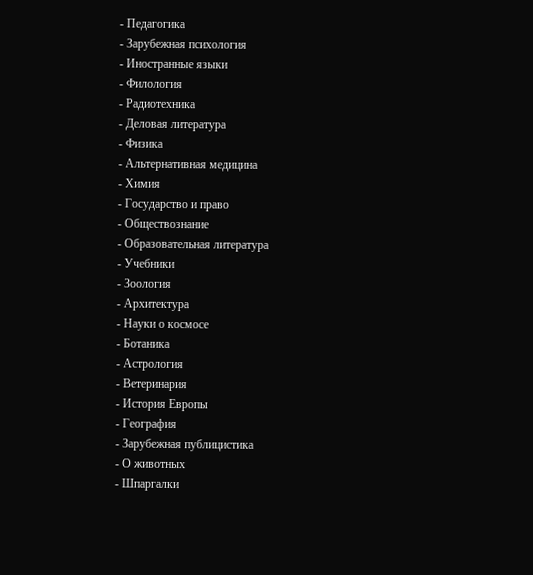- Педагогика
- Зарубежная психология
- Иностранные языки
- Филология
- Радиотехника
- Деловая литература
- Физика
- Альтернативная медицина
- Химия
- Государство и право
- Обществознание
- Образовательная литература
- Учебники
- Зоология
- Архитектура
- Науки о космосе
- Ботаника
- Астрология
- Ветеринария
- История Европы
- География
- Зарубежная публицистика
- О животных
- Шпаргалки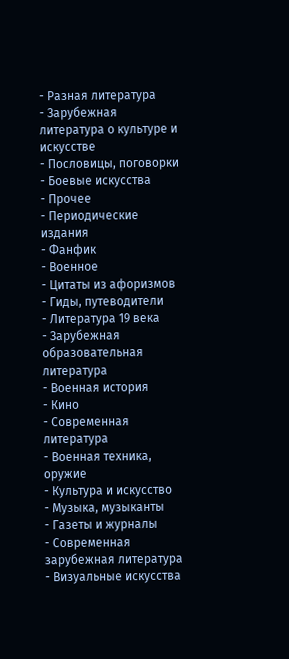- Разная литература
- Зарубежная литература о культуре и искусстве
- Пословицы, поговорки
- Боевые искусства
- Прочее
- Периодические издания
- Фанфик
- Военное
- Цитаты из афоризмов
- Гиды, путеводители
- Литература 19 века
- Зарубежная образовательная литература
- Военная история
- Кино
- Современная литература
- Военная техника, оружие
- Культура и искусство
- Музыка, музыканты
- Газеты и журналы
- Современная зарубежная литература
- Визуальные искусства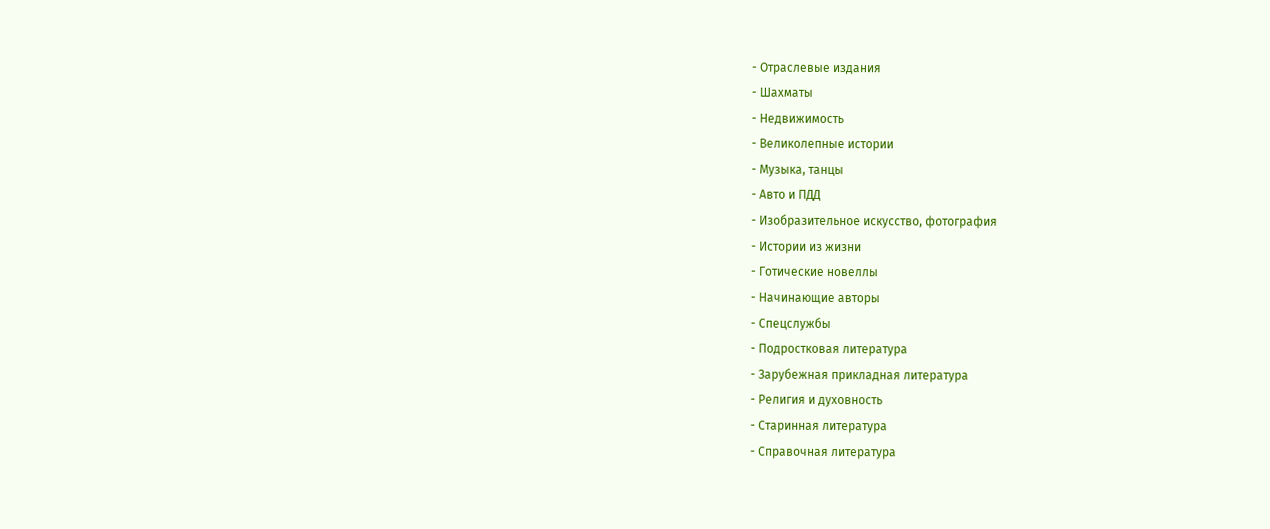- Отраслевые издания
- Шахматы
- Недвижимость
- Великолепные истории
- Музыка, танцы
- Авто и ПДД
- Изобразительное искусство, фотография
- Истории из жизни
- Готические новеллы
- Начинающие авторы
- Спецслужбы
- Подростковая литература
- Зарубежная прикладная литература
- Религия и духовность
- Старинная литература
- Справочная литература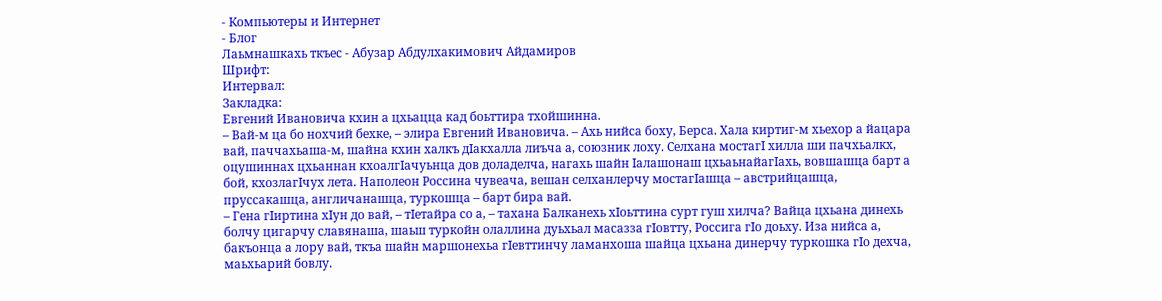- Компьютеры и Интернет
- Блог
Лаьмнашкахь ткъес - Абузар Абдулхакимович Айдамиров
Шрифт:
Интервал:
Закладка:
Евгений Ивановича кхин а цхьацца кад боьттира тхойшинна.
– Вай-м ца бо нохчий бехке, – элира Евгений Ивановича. – Ахь нийса боху, Берса. Хала киртиг-м хьехор а йацара вай, паччахьаша-м, шайна кхин халкъ дIакхалла лиъча а, союзник лоху. Селхана мостагI хилла ши пачхьалкх, оцушиннах цхьаннан кхоалгIачуьнца дов доладелча, нагахь шайн Iалашонаш цхьаьнайагIахь, вовшашца барт а бой, кхозлагIчух лета. Наполеон Россина чувеача, вешан селханлерчу мостагIашца – австрийцашца, пруссакашца, англичанашца, туркошца – барт бира вай.
– Гена гIиртина хIун до вай, – тIетайра со а, – тахана Балканехь хIоьттина сурт гуш хилча? Вайца цхьана динехь болчу цигарчу славянаша, шаьш туркойн олаллина дуьхьал масазза гIовтту, Россига гIо доьху. Иза нийса а, бакъонца а лору вай, ткъа шайн маршонехьа гIевттинчу ламанхоша шайца цхьана динерчу туркошка гIо дехча, маьхьарий бовлу.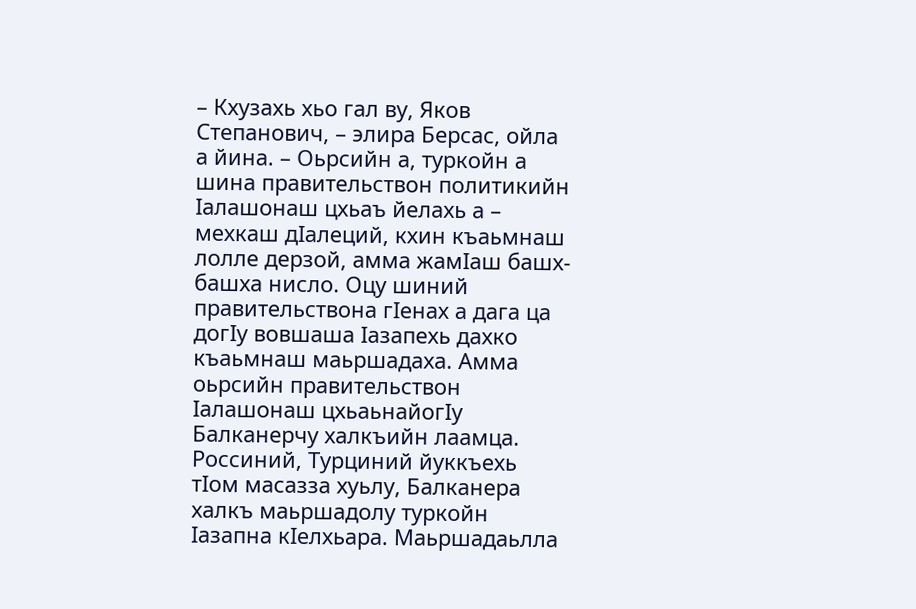– Кхузахь хьо гал ву, Яков Степанович, – элира Берсас, ойла а йина. – Оьрсийн а, туркойн а шина правительствон политикийн Iалашонаш цхьаъ йелахь а – мехкаш дIалеций, кхин къаьмнаш лолле дерзой, амма жамIаш башх-башха нисло. Оцу шиний правительствона гIенах а дага ца догIу вовшаша Iазапехь дахко къаьмнаш маьршадаха. Амма оьрсийн правительствон Iалашонаш цхьаьнайогIу Балканерчу халкъийн лаамца. Россиний, Турциний йуккъехь тIом масазза хуьлу, Балканера халкъ маьршадолу туркойн Iазапна кIелхьара. Маьршадаьлла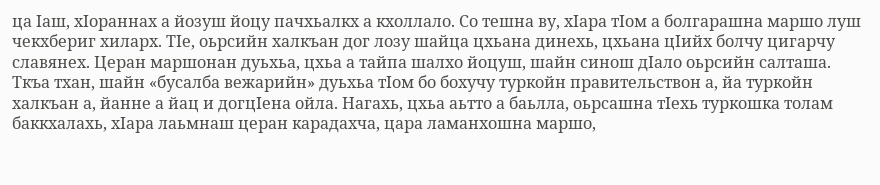ца Iаш, хIораннах а йозуш йоцу пачхьалкх а кхоллало. Со тешна ву, хIара тIом а болгарашна маршо луш чекхбериг хиларх. ТIе, оьрсийн халкъан дог лозу шайца цхьана динехь, цхьана цIийх болчу цигарчу славянех. Церан маршонан дуьхьа, цхьа а тайпа шалхо йоцуш, шайн синош дIало оьрсийн салташа. Ткъа тхан, шайн «бусалба вежарийн» дуьхьа тIом бо бохучу туркойн правительствон а, йа туркойн халкъан а, йанне а йац и догцIена ойла. Нагахь, цхьа аьтто а баьлла, оьрсашна тIехь туркошка толам баккхалахь, хIара лаьмнаш церан карадахча, цара ламанхошна маршо,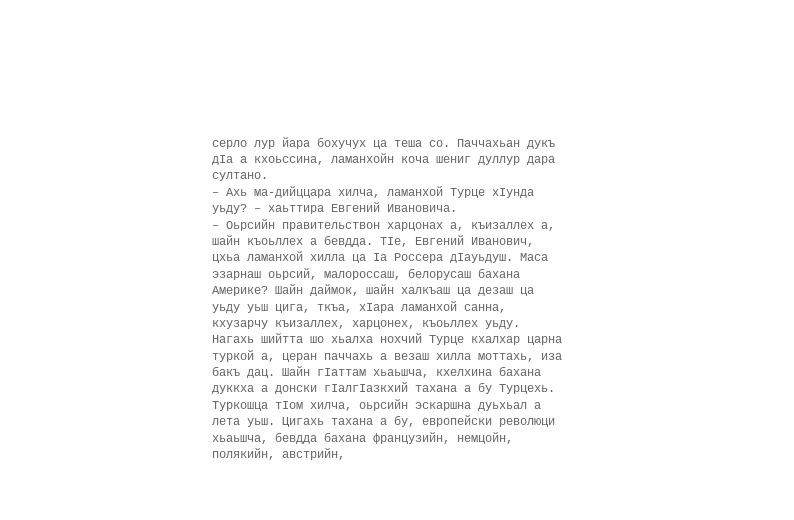серло лур йара бохучух ца теша со. Паччахьан дукъ дIа а кхоьссина, ламанхойн коча шениг дуллур дара султано.
– Ахь ма-дийццара хилча, ламанхой Турце хIунда уьду? – хаьттира Евгений Ивановича.
– Оьрсийн правительствон харцонах а, къизаллех а, шайн къоьллех а бевдда. ТIе, Евгений Иванович, цхьа ламанхой хилла ца Iа Россера дIауьдуш. Маса эзарнаш оьрсий, малороссаш, белорусаш бахана Америке? Шайн даймок, шайн халкъаш ца дезаш ца уьду уьш цига, ткъа, хIара ламанхой санна, кхузарчу къизаллех, харцонех, къоьллех уьду. Нагахь шийтта шо хьалха нохчий Турце кхалхар царна туркой а, церан паччахь а везаш хилла моттахь, иза бакъ дац. Шайн гIаттам хьаьшча, кхелхина бахана дуккха а донски гIалгIазкхий тахана а бу Турцехь. Туркошца тIом хилча, оьрсийн эскаршна дуьхьал а лета уьш. Цигахь тахана а бу, европейски революци хьаьшча, бевдда бахана французийн, немцойн, полякийн, австрийн,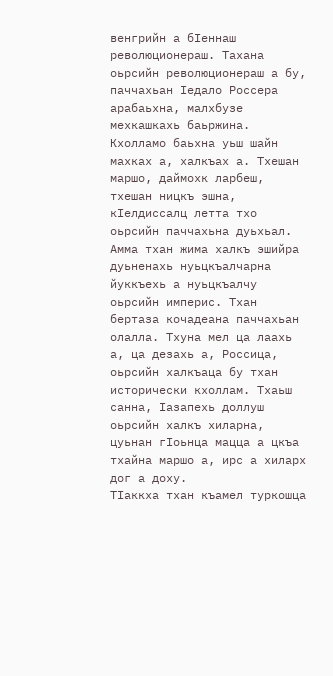венгрийн а бIеннаш революционераш. Тахана оьрсийн революционераш а бу, паччахьан Iедало Россера арабаьхна, малхбузе мехкашкахь баьржина. Кхолламо баьхна уьш шайн махках а, халкъах а. Тхешан маршо, даймохк ларбеш, тхешан ницкъ эшна, кIелдиссалц летта тхо оьрсийн паччахьна дуьхьал. Амма тхан жима халкъ эшийра дуьненахь нуьцкъалчарна йуккъехь а нуьцкъалчу оьрсийн империс. Тхан бертаза кочадеана паччахьан олалла. Тхуна мел ца лаахь а, ца дезахь а, Россица, оьрсийн халкъаца бу тхан исторически кхоллам. Тхаьш санна, Iазапехь доллуш оьрсийн халкъ хиларна, цуьнан гIоьнца мацца а цкъа тхайна маршо а, ирс а хиларх дог а доху.
ТIаккха тхан къамел туркошца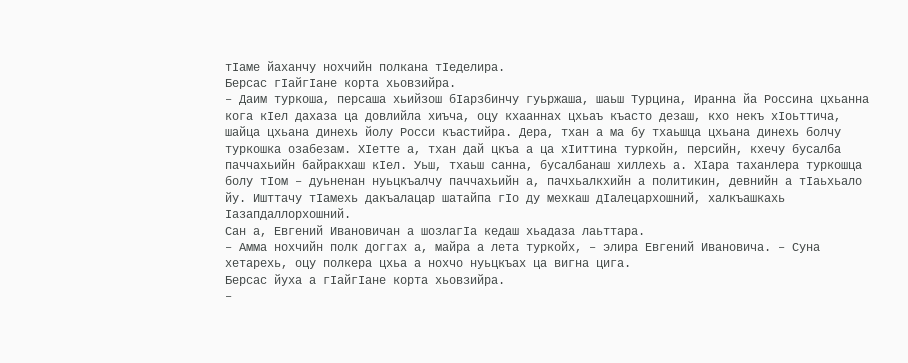тIаме йаханчу нохчийн полкана тIеделира.
Берсас гIайгIане корта хьовзийра.
– Даим туркоша, персаша хьийзош бIарзбинчу гуьржаша, шаьш Турцина, Иранна йа Россина цхьанна кога кIел дахаза ца довлийла хиъча, оцу кхааннах цхьаъ къасто дезаш, кхо некъ хIоьттича, шайца цхьана динехь йолу Росси къастийра. Дера, тхан а ма бу тхаьшца цхьана динехь болчу туркошка озабезам. ХIетте а, тхан дай цкъа а ца хIиттина туркойн, персийн, кхечу бусалба паччахьийн байракхаш кIел. Уьш, тхаьш санна, бусалбанаш хиллехь а. ХIара таханлера туркошца болу тIом – дуьненан нуьцкъалчу паччахьийн а, пачхьалкхийн а политикин, девнийн а тIаьхьало йу. Ишттачу тIамехь дакъалацар шатайпа гIо ду мехкаш дIалецархошний, халкъашкахь Iазапдаллорхошний.
Сан а, Евгений Ивановичан а шозлагIа кедаш хьадаза лаьттара.
– Амма нохчийн полк доггах а, майра а лета туркойх, – элира Евгений Ивановича. – Суна хетарехь, оцу полкера цхьа а нохчо нуьцкъах ца вигна цига.
Берсас йуха а гIайгIане корта хьовзийра.
–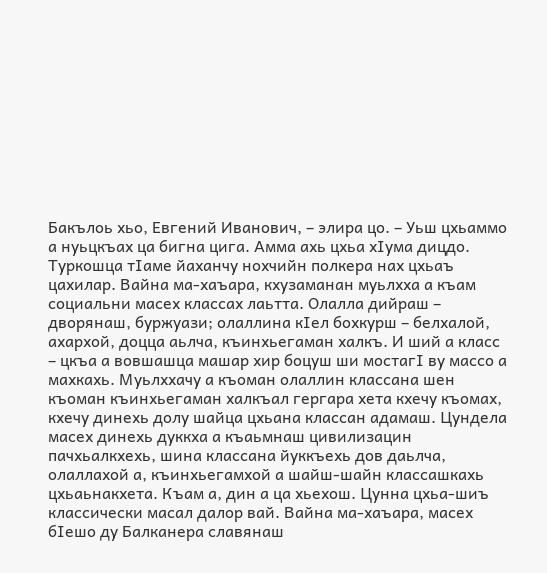Бакълоь хьо, Евгений Иванович, – элира цо. – Уьш цхьаммо а нуьцкъах ца бигна цига. Амма ахь цхьа хIума дицдо. Туркошца тIаме йаханчу нохчийн полкера нах цхьаъ цахилар. Вайна ма-хаъара, кхузаманан муьлхха а къам социальни масех классах лаьтта. Олалла дийраш – дворянаш, буржуази; олаллина кIел бохкурш – белхалой, ахархой, доцца аьлча, къинхьегаман халкъ. И ший а класс – цкъа а вовшашца машар хир боцуш ши мостагI ву массо а махкахь. Муьлххачу а къоман олаллин классана шен къоман къинхьегаман халкъал гергара хета кхечу къомах, кхечу динехь долу шайца цхьана классан адамаш. Цундела масех динехь дуккха а къаьмнаш цивилизацин пачхьалкхехь, шина классана йуккъехь дов даьлча, олаллахой а, къинхьегамхой а шайш-шайн классашкахь цхьаьнакхета. Къам а, дин а ца хьехош. Цунна цхьа-шиъ классически масал далор вай. Вайна ма-хаъара, масех бIешо ду Балканера славянаш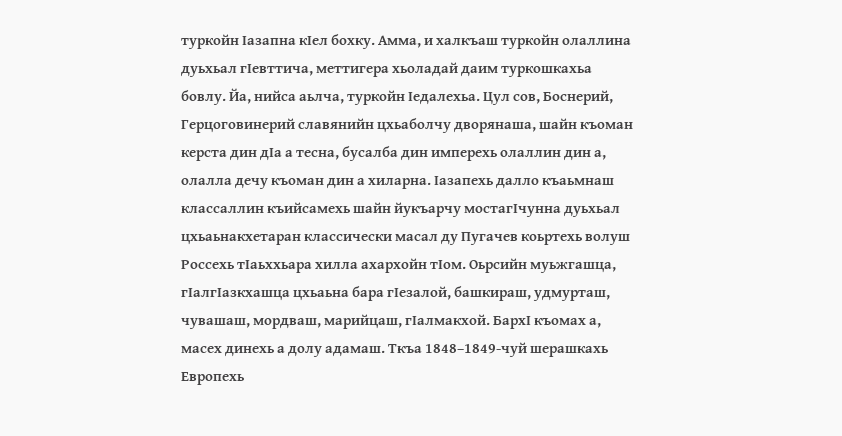туркойн Iазапна кIел бохку. Амма, и халкъаш туркойн олаллина дуьхьал гIевттича, меттигера хьоладай даим туркошкахьа бовлу. Йа, нийса аьлча, туркойн Iедалехьа. Цул сов, Боснерий, Герцоговинерий славянийн цхьаболчу дворянаша, шайн къоман керста дин дIа а тесна, бусалба дин имперехь олаллин дин а, олалла дечу къоман дин а хиларна. Iазапехь далло къаьмнаш классаллин къийсамехь шайн йукъарчу мостагIчунна дуьхьал цхьаьнакхетаран классически масал ду Пугачев коьртехь волуш Россехь тIаьххьара хилла ахархойн тIом. Оьрсийн муьжгашца, гIалгIазкхашца цхьаьна бара гIезалой, башкираш, удмурташ, чувашаш, мордваш, марийцаш, гIалмакхой. БархI къомах а, масех динехь а долу адамаш. Ткъа 1848–1849-чуй шерашкахь Европехь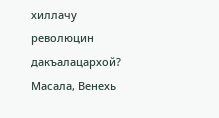хиллачу революцин дакъалацархой? Масала, Венехь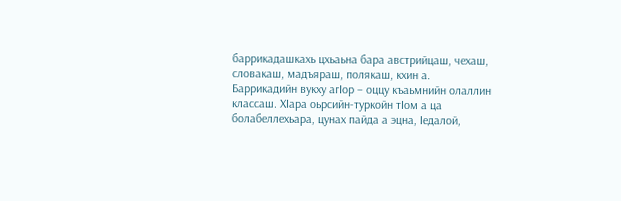баррикадашкахь цхьаьна бара австрийцаш, чехаш, словакаш, мадъяраш, полякаш, кхин а. Баррикадийн вукху агIор – оццу къаьмнийн олаллин классаш. ХIара оьрсийн-туркойн тIом а ца болабеллехьара, цунах пайда а эцна, Iедалой,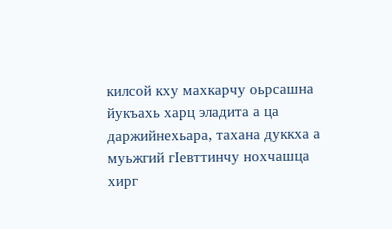килсой кху махкарчу оьрсашна йукъахь харц эладита а ца даржийнехьара, тахана дуккха а муьжгий гIевттинчу нохчашца хирг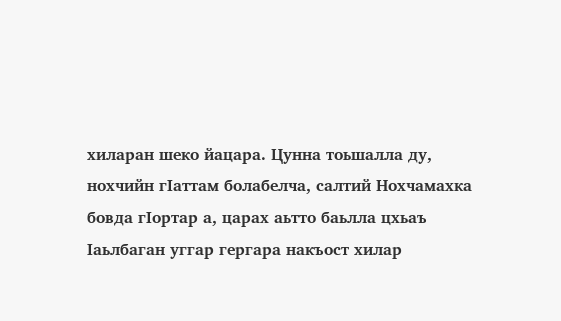хиларан шеко йацара. Цунна тоьшалла ду, нохчийн гIаттам болабелча, салтий Нохчамахка бовда гIортар а, царах аьтто баьлла цхьаъ Iаьлбаган уггар гергара накъост хилар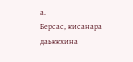а.
Берсас, кисанара даьккхина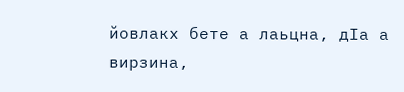йовлакх бете а лаьцна, дIа а вирзина,